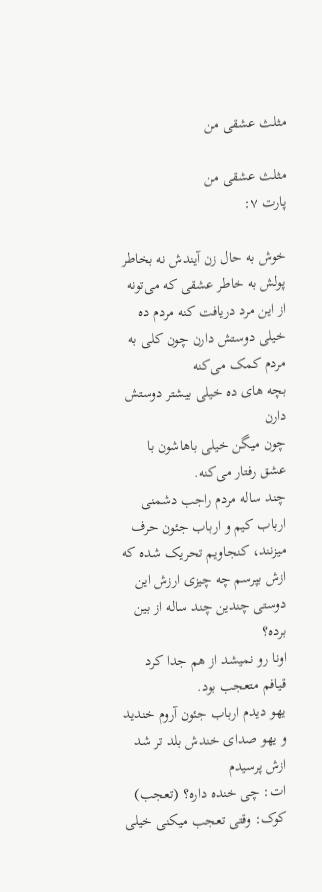مثلث عشقی من

مثلث عشقی من
پارت ۷:

خوش به حال زن آیندش نه بخاطر پولش به خاطر عشقی که می‌تونه از این مرد دریافت کنه مردم ده خیلی دوستش دارن چون کلی به مردم کمک می‌کنه
بچه های ده خیلی بیشتر دوستش دارن
چون میگن خیلی باهاشون با عشق رفتار می‌کنه.
چند ساله مردم راجب دشمنی ارباب کیم و ارباب جئون حرف میزنند، کنجاویم تحریک شده که ازش بپرسم چه چیزی ارزش این دوستی چندین چند ساله از بین برده؟
اونا رو نمیشد از هم جدا کرد قیافم متعجب بود.
یهو دیدم ارباب جئون آروم خندید و یهو صدای خندش بلد تر شد ازش پرسیدم
ات: چی خنده داره؟ (تعجب)
کوک: وقتی تعجب میکنی خیلی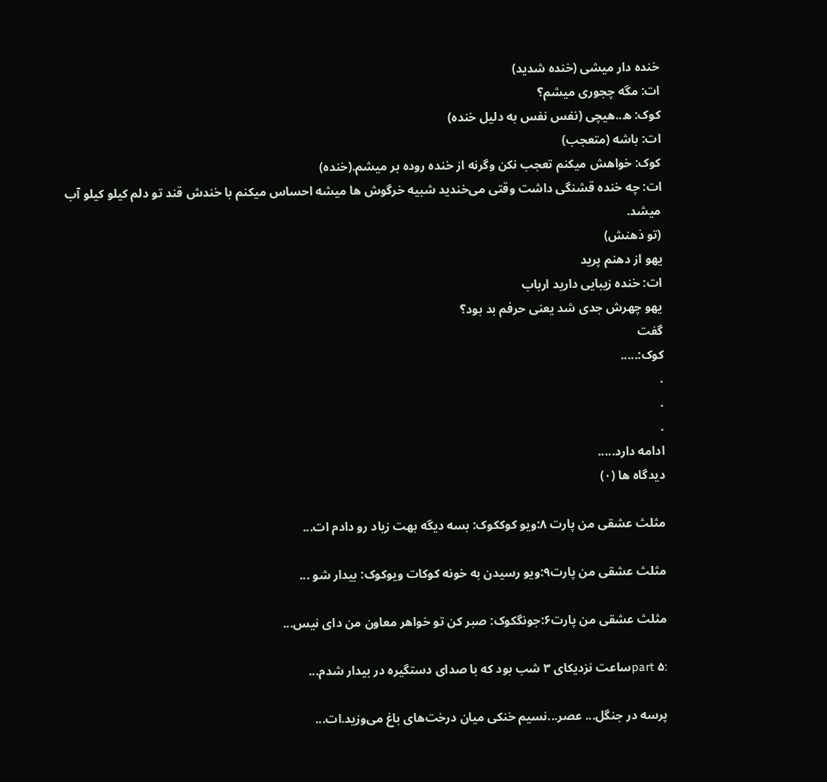خنده دار میشی (خنده شدید)
ات: مگه چجوری میشم؟
کوک: ه..هیچی (نفس نفس به دلیل خنده)
ات: باشه (متعجب)
کوک: خواهش میکنم تعجب نکن وگرنه از خنده روده بر میشم.(خنده)
ات: چه خنده قشنگی داشت وقتی می‌خندید شبیه خرگوش ها میشه احساس میکنم با خندش قند تو دلم کیلو کیلو آب میشد.
(تو ذهنش)
یهو از دهنم پرید
ات: خنده زیبایی دارید ارباب
یهو چهرش جدی شد یعنی حرفم بد بود؟
گفت
کوک:.....
.
.
.
ادامه دارد.....
دیدگاه ها (۰)

مثلث عشقی من پارت ۸:ویو کوککوک: بسه دیگه بهت زیاد رو دادم ات...

مثلث عشقی من پارت۹:ویو رسیدن به خونه کوکات ویوکوک: بیدار شو ...

مثلث عشقی من پارت۶:جونگکوک: صبر کن تو خواهر معاون من دای نیس...

:part ۵ساعت نزدیکای ۳ شب بود که با صدای دستگیره در بیدار شدم...

پرسه در جنگل... عصر...نسیم خنکی میان درخت‌های باغ می‌وزید.ات...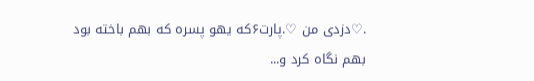.♡دزدی من ♡.پارت۶که یهو پسره که بهم باخته بود بهم نگاه کرد و...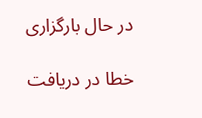در حال بارگزاری

خطا در دریافت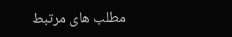مطلب های مرتبط